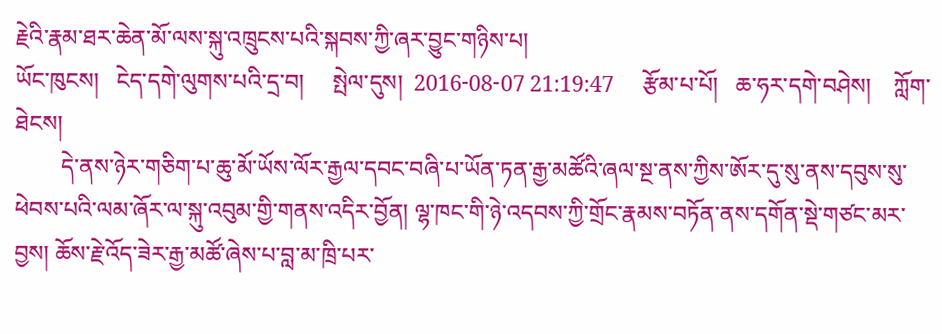རྗེའི་རྣམ་ཐར་ཆེན་མོ་ལས་སྐུ་འཁྲུངས་པའི་སྐབས་ཀྱི་ཞར་བྱུང་གཉིས་པ།
ཡོང་ཁུངས།   ངེད་དགེ་ལུགས་པའི་དྲ་བ།     སྤེལ་དུས།  2016-08-07 21:19:47     རྩོམ་པ་པོ།   ཆ་ཧར་དགེ་བཤེས།    ཀློག་ཐེངས།
        དེ་ནས་ཉེར་གཅིག་པ་ཆུ་མོ་ཡོས་ལོར་རྒྱལ་དབང་བཞི་པ་ཡོན་ཏན་རྒྱ་མཚོའི་ཞལ་སྔ་ནས་ཀྱིས་ཨོར་དུ་སུ་ནས་དབུས་སུ་ཕེབས་པའི་ལམ་ཞོར་ལ་སྐུ་འབུམ་གྱི་གནས་འདིར་བྱོན། ལྷ་ཁང་གི་ཉེ་འདབས་ཀྱི་གྲོང་རྣམས་བཏོན་ནས་དགོན་སྡེ་གཙང་མར་བྱས། ཆོས་རྗེ་འོད་ཟེར་རྒྱ་མཚོ་ཞེས་པ་བླ་མ་ཁྲི་པར་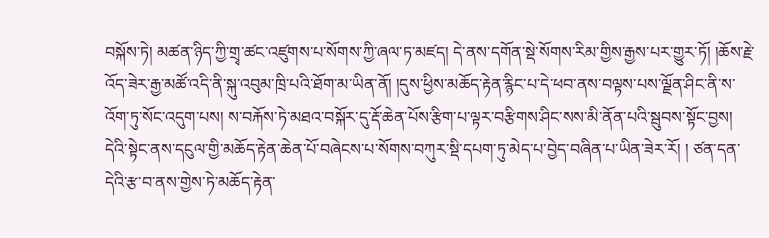བསྐོས་ཏེ། མཚན་ཉིད་ཀྱི་གྲྭ་ཚང་འཛུགས་པ་སོགས་ཀྱི་ཞལ་ཏ་མཛད། དེ་ནས་དགོན་སྡེ་སོགས་རིམ་གྱིས་རྒྱས་པར་གྱུར་ཏོ། །ཆོས་རྗེ་འོད་ཟེར་རྒྱ་མཚོ་འདི་ནི་སྐུ་འབུམ་ཁྲི་པའི་ཐོག་མ་ཡིན་ནོ། །དུས་ཕྱིས་མཆོད་རྟེན་རྙིང་པ་དེ་ཕབ་ནས་བལྟས་པས་ལྗོན་ཤིང་ནི་ས་འོག་ཏུ་སོང་འདུག་པས། ས་བརྐོས་ཏེ་མཐའ་བསྐོར་དུ་རྡོ་ཆེན་པོས་རྩིག་པ་ལྟར་བརྩིགས་ཤིང་སས་མི་ནོན་པའི་སྦུབས་སྟོང་བྱས། དེའི་སྟེང་ནས་དངུལ་གྱི་མཆོད་རྟེན་ཆེན་པོ་བཞེངས་པ་སོགས་བཀུར་སྡི་དཔག་ཏུ་མེད་པ་བྱེད་བཞིན་པ་ཡིན་ཟེར་རོ། ། ཙན་དན་དེའི་རྩ་བ་ནས་གྱེས་ཏེ་མཆོད་རྟེན་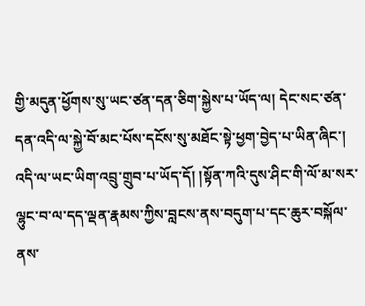གྱི་མདུན་ཕྱོགས་སུ་ཡང་ཙན་དན་ཅིག་སྐྱེས་པ་ཡོད་ལ། དེང་སང་ཙན་དན་འདི་ལ་སྐྱེ་བོ་མང་པོས་དངོས་སུ་མཐོང་སྟེ་ཕྱག་བྱེད་པ་ཡིན་ཞིང་། འདི་ལ་ཡང་ཡིག་འབྲུ་གྲུབ་པ་ཡོད་དོ། །སྟོན་ཀའི་དུས་ཤིང་གི་ལོ་མ་སར་ལྷུང་བ་ལ་དད་ལྡན་རྣམས་ཀྱིས་བླངས་ནས་བདུག་པ་དང་ཆུར་བསྐོལ་ནས་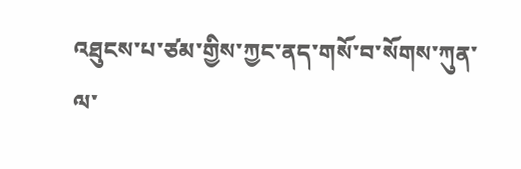འཐུངས་པ་ཙམ་གྱིས་ཀྱང་ནད་གསོ་བ་སོགས་ཀུན་ལ་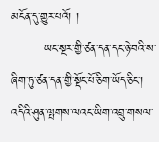མངོན་དུ་གྱུར་པའོ། །
        ཡང་སྔར་གྱི་ཙན་དན་དང་ཉེ་བའི་ས་ཞིག་ཏུ་ཙན་དན་གྱི་སྡོང་པོ་ཅིག་ཡོད་ཅིང་། འདིའི་ཤུན་ལྤགས་ལའང་ཡིག་འབྲུ་གསལ་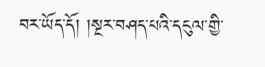བར་ཡོད་དོ། །སྔར་བཤད་པའི་དངུལ་གྱི་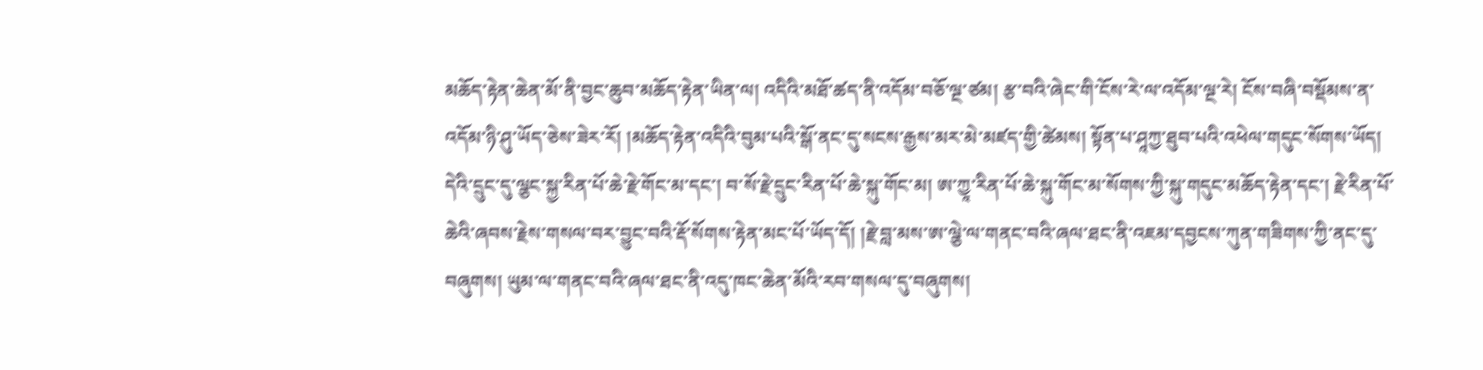མཆོད་རྟེན་ཆེན་མོ་ནི་བྱང་ཆུབ་མཆོད་རྟེན་ཡིན་ལ། འདིའི་མཐོ་ཚད་ནི་འདོམ་བཅོ་ལྔ་ཙམ། རྩ་བའི་ཞེང་གི་ངོས་རེ་ལ་འདོམ་ལྔ་རེ། ངོས་བཞི་བསྡོམས་ན་འདོམ་ཉི་ཤུ་ཡོད་ཅེས་ཟེར་རོ། །མཆོད་རྟེན་འདིའི་བུམ་པའི་སྒོ་ནང་དུ་སངས་རྒྱས་མར་མེ་མཛད་གྱི་ཚེམས། སྟོན་པ་ཤཱཀྱ་ཐུབ་པའི་འཕེལ་གདུང་སོགས་ཡོད། དེའི་དྲུང་དུ་ལྕང་སྐྱ་རིན་པོ་ཆེ་རྗེ་གོང་མ་དང་། བ་སོ་རྗེ་དྲུང་རིན་པོ་ཆེ་སྐུ་གོང་མ། ཨ་ཀྱཱ་རིན་པོ་ཆེ་སྐུ་གོང་མ་སོགས་ཀྱི་སྐུ་གདུང་མཆོད་རྟེན་དང་། རྗེ་རིན་པོ་ཆེའི་ཞབས་རྗེས་གསལ་བར་བྱུང་བའི་རྡོ་སོགས་རྟེན་མང་པོ་ཡོད་དོ། །རྗེ་བླ་མས་ཨ་ལྕེ་ལ་གནང་བའི་ཞལ་ཐང་ནི་འཇམ་དབྱངས་ཀུན་གཟིགས་ཀྱི་ནང་དུ་བཞུགས། ཡུམ་ལ་གནང་བའི་ཞལ་ཐང་ནི་འདུ་ཁང་ཆེན་མོའི་རབ་གསལ་དུ་བཞུགས།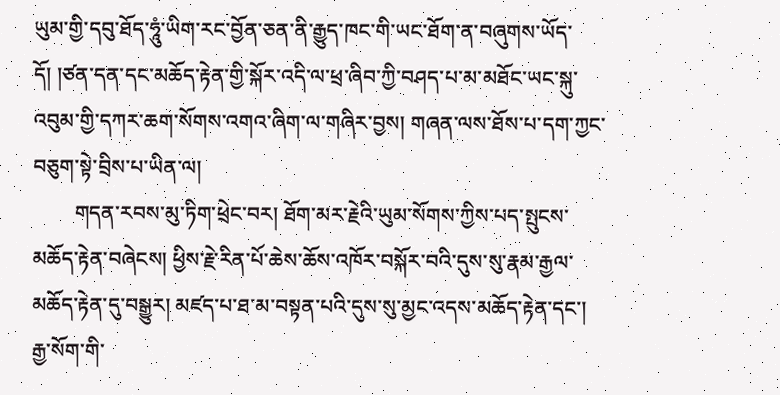ཡུམ་གྱི་དབུ་ཐོད་ཧཱུཾ་ཡིག་རང་བྱོན་ཅན་ནི་རྒྱུད་ཁང་གི་ཡང་ཐོག་ན་བཞུགས་ཡོད་དོ། །ཙན་དན་དང་མཆོད་རྟེན་གྱི་སྐོར་འདི་ལ་ཕྲ་ཞིབ་ཀྱི་བཤད་པ་མ་མཐོང་ཡང་སྐུ་འབུམ་གྱི་དཀར་ཆག་སོགས་འགའ་ཞིག་ལ་གཞིར་བྱས། གཞན་ལས་ཐོས་པ་དག་ཀྱང་བཅུག་སྟེ་བྲིས་པ་ཡིན་ལ།
        གདན་རབས་མུ་ཏིག་ཕྲེང་བར། ཐོག་མར་རྗེའི་ཡུམ་སོགས་ཀྱིས་པད་སྤུངས་མཆོད་རྟེན་བཞེངས། ཕྱིས་རྗེ་རིན་པོ་ཆེས་ཆོས་འཁོར་བསྐོར་བའི་དུས་སུ་རྣམ་རྒྱལ་མཆོད་རྟེན་དུ་བསྒྱུར། མཛད་པ་ཐ་མ་བསྟན་པའི་དུས་སུ་མྱང་འདས་མཆོད་རྟེན་དང་། རྒྱ་སོག་གི་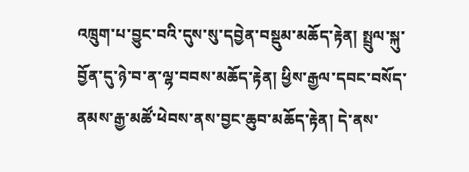འཁྲུག་པ་བྱུང་བའི་དུས་སུ་དབྱེན་བསྡུམ་མཆོད་རྟེན། སྤྲུལ་སྐུ་བྱོན་དུ་ཉེ་བ་ན་ལྷ་བབས་མཆོད་རྟེན། ཕྱིས་རྒྱལ་དབང་བསོད་ནམས་རྒྱ་མཚོ་ཕེབས་ནས་བྱང་ཆུབ་མཆོད་རྟེན། དེ་ནས་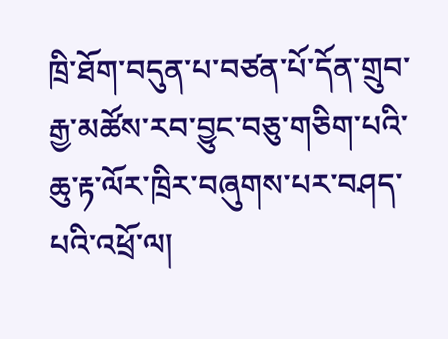ཁྲི་ཐོག་བདུན་པ་བཙན་པོ་དོན་གྲུབ་རྒྱ་མཚོས་རབ་བྱུང་བཅུ་གཅིག་པའི་ཆུ་རྟ་ལོར་ཁྲིར་བཞུགས་པར་བཤད་པའི་འཕྲོ་ལ།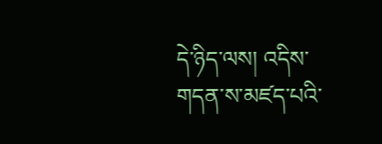དེ་ཉིད་ལས། འདིས་གདན་ས་མཛད་པའི་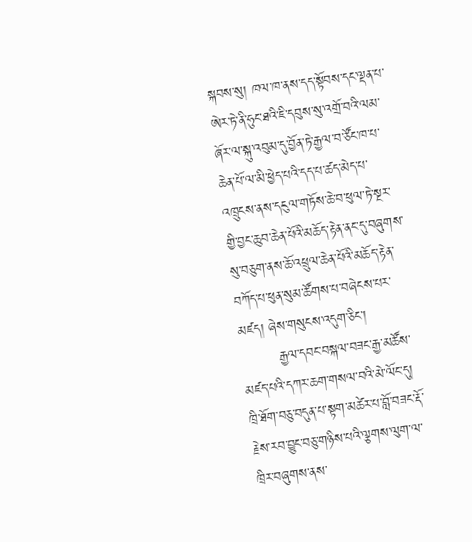སྐབས་སུ། ཁལ་ཁ་ནས་དད་སྟོབས་དང་ལྡན་པ་ཨེར་ཏེ་ནི་ཧུང་ཐའི་ཇི་དབུས་སུ་འགྲོ་བའི་ལམ་ཞོར་ལ་སྐུ་འབུམ་དུ་བྱོན་ཏེ་རྒྱལ་བ་ཙོང་ཁ་པ་ཆེན་པོ་ལ་མི་ཕྱེད་པའི་དད་པ་ཚད་མེད་པ་འཁྲུངས་ནས་དངུལ་གཏོས་ཆེ་བ་ཕུལ་ཏེ་སྔར་གྱི་བྱང་ཆུབ་ཆེན་པོའི་མཆོད་རྟེན་ནང་དུ་བཞུགས་སུ་བཅུག་ནས་ཆོ་འཕྲུལ་ཆེན་པོའི་མཆོད་རྟེན་བཀོད་པ་ཕུན་སུམ་ཚོགས་པ་བཞེངས་པར་མཛད། ཞེས་གསུངས་འདུག་ཅིང་།
        རྒྱལ་དབང་བསྐལ་བཟང་རྒྱ་མཚོས་མཛད་པའི་དཀར་ཆག་གསལ་བའི་མེ་ལོང་དུ། ཁྲི་ཐོག་བཅུ་བདུན་པ་སྟག་མཚེར་པ་བློ་བཟང་རྡོ་རྗེས་རབ་བྱུང་བཅུ་གཉིས་པའི་ལྕགས་ལུག་ལ་ཁྲིར་བཞུགས་ནས་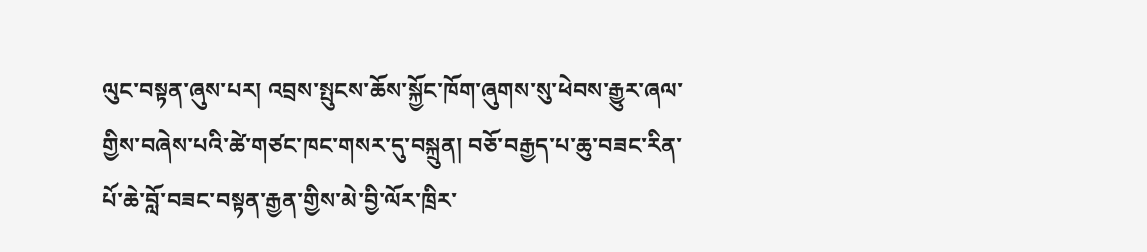ལུང་བསྟན་ཞུས་པར། འབྲས་སྤུངས་ཆོས་སྐྱོང་ཁོག་ཞུགས་སུ་ཕེབས་རྒྱུར་ཞལ་གྱིས་བཞེས་པའི་ཚེ་གཙང་ཁང་གསར་དུ་བསྐྲུན། བཅོ་བརྒྱད་པ་ཆུ་བཟང་རིན་པོ་ཆེ་བློ་བཟང་བསྟན་རྒྱན་གྱིས་མེ་བྱི་ལོར་ཁྲིར་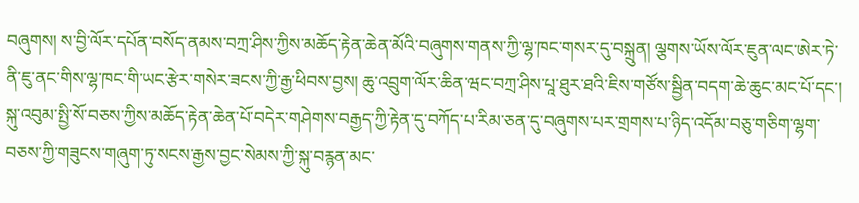བཞུགས། ས་བྱི་ལོར་དཔོན་བསོད་ནམས་བཀྲ་ཤིས་ཀྱིས་མཆོད་རྟེན་ཆེན་མོའི་བཞུགས་གནས་ཀྱི་ལྷ་ཁང་གསར་དུ་བསྐྲུན། ལྕགས་ཡོས་ལོར་ཇུན་ལང་ཨེར་ཏེ་ནི་ཇུ་ནང་གིས་ལྷ་ཁང་གི་ཡང་རྩེར་གསེར་ཟངས་ཀྱི་རྒྱ་ཕིབས་བྱས། ཆུ་འབྲུག་ལོར་ཆིན་ཝང་བཀྲ་ཤིས་པཱ་ཐུར་ཐའི་ཇིས་གཙོས་སྦྱིན་བདག་ཆེ་ཆུང་མང་པོ་དང་། སྐུ་འབུམ་སྤྱི་སོ་བཅས་ཀྱིས་མཆོད་རྟེན་ཆེན་པོ་བདེར་གཤེགས་བརྒྱད་ཀྱི་རྟེན་དུ་བཀོད་པ་རིམ་ཅན་དུ་བཞུགས་པར་གྲགས་པ་ཉིད་འདོམ་བཅུ་གཅིག་ལྷག་བཅས་ཀྱི་གཟུངས་གཞུག་ཏུ་སངས་རྒྱས་བྱང་སེམས་ཀྱི་སྐུ་བརྙན་མང་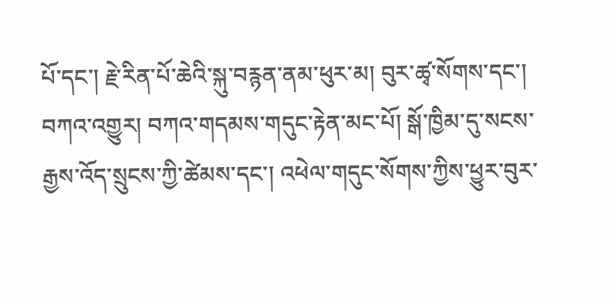པོ་དང་། རྗེ་རིན་པོ་ཆེའི་སྐུ་བརྙན་ནམ་ཕུར་མ། བུར་ཚྭ་སོགས་དང་། བཀའ་འགྱུར། བཀའ་གདམས་གདུང་རྟེན་མང་པོ། སྒོ་ཁྱིམ་དུ་སངས་རྒྱས་འོད་སྲུངས་ཀྱི་ཚེམས་དང་། འཕེལ་གདུང་སོགས་ཀྱིས་ཕྱུར་བུར་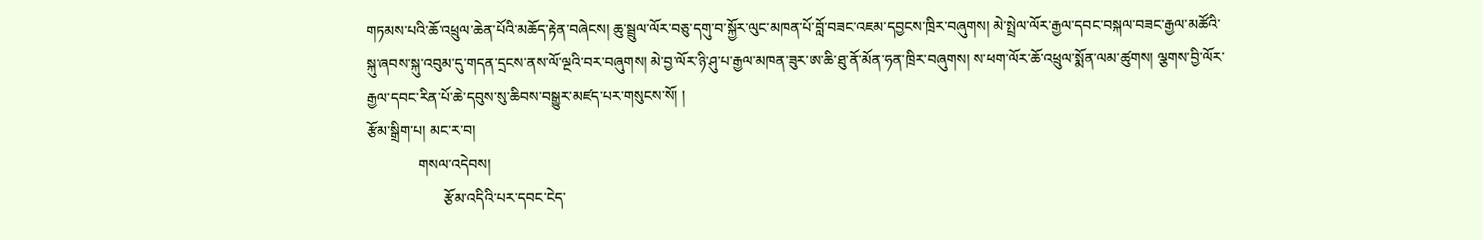གཏམས་པའི་ཆོ་འཕྲུལ་ཆེན་པོའི་མཆོད་རྟེན་བཞེངས། ཆུ་སྦྲུལ་ལོར་བཅུ་དགུ་བ་སྐྱོར་ལུང་མཁན་པོ་བློ་བཟང་འཇམ་དབྱངས་ཁྲིར་བཞུགས། མེ་སྤྲེལ་ལོར་རྒྱལ་དབང་བསྐལ་བཟང་རྒྱལ་མཚོའི་སྐུ་ཞབས་སྐུ་འབུམ་དུ་གདན་དྲངས་ནས་ལོ་ལྔའི་བར་བཞུགས། མེ་བྱ་ལོར་ཉི་ཤུ་པ་རྒྱལ་མཁན་ཟུར་ཨ་ཆི་ཐུ་ནོ་མོན་ཧན་ཁྲིར་བཞུགས། ས་ཕག་ལོར་ཆོ་འཕྲུལ་སྨོན་ལམ་ཚུགས། ལྕགས་བྱི་ལོར་རྒྱལ་དབང་རིན་པོ་ཆེ་དབུས་སུ་ཆིབས་བསྒྱུར་མཛད་པར་གསུངས་སོ། །
རྩོམ་སྒྲིག་པ། མང་ར་བ།
              གསལ་འདེབས།
                     རྩོམ་འདིའི་པར་དབང་ངེད་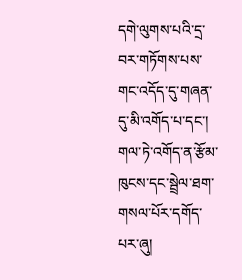དགེ་ལུགས་པའི་དྲ་བར་གཏོགས་པས་གང་འདོད་དུ་གཞན་དུ་མི་འགོད་པ་དང་། གལ་ཏེ་འགོད་ན་རྩོམ་ཁུངས་དང་སྦྲེལ་ཐག་གསལ་པོར་དགོད་པར་ཞུ།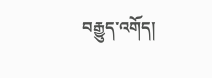བརྒྱུད་འགོད།